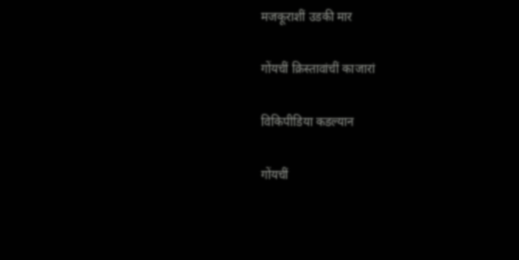मजकूराशीं उडकी मार

गोंयचीं क्रिस्तावांचीं काजारां

विकिपीडिया कडल्यान

गोंयचीं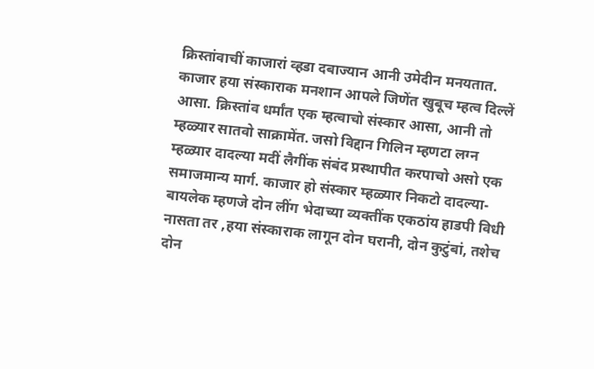क्रिस्तांवाचीं काजारां व्हडा दबाज्यान आनी उमेदीन मनयतात. काजार हया संस्काराक मनशान आपले जिणेंत खुबूच म्हत्व दिल्लें आसा. क्रिस्तांव धर्मांत एक म्हत्वाचो संस्कार आसा, आनी तो म्हळ्यार सातवो साक्रामेंत. जसो विद्दान गिलिन म्हणटा लग्न म्हळ्यार दादल्या मदीं लैगींक संबंद प्रस्थापीत करपाचो असो एक समाजमान्य मार्ग. काजार हो संस्कार म्हळ्यार निकटो दादल्या-बायलेक म्हणजे दोन लींग भेदाच्या व्यक्तींक एकठांय हाडपी विधी नासता तर ,हया संस्काराक लागून दोन घरानी, दोन कुटुंबां, तशेच दोन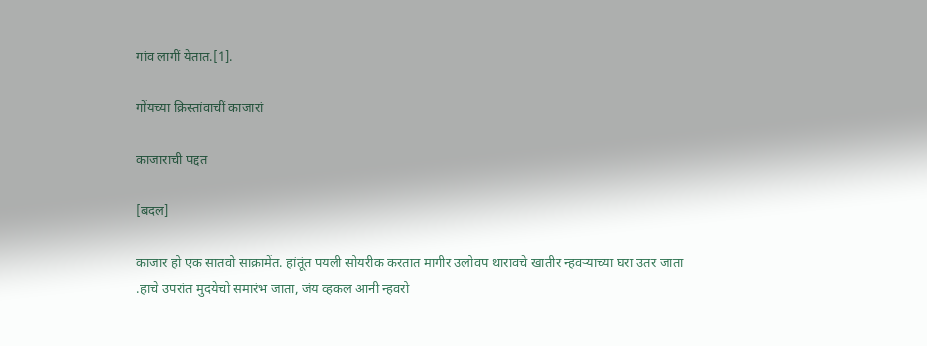गांव लागीं येतात.[1].

गोंयच्या क्रिस्तांवाचीं काजारां

काजाराची पद्दत

[बदल]

काजार हो एक सातवो साक्रामेंत. हांतूंत पयली सोयरीक करतात मागीर उलोवप थारावचे खातीर न्हवऱ्याच्या घरा उतर जाता .हाचे उपरांत मुदयेचो समारंभ जाता, जंय व्हकल आनी न्हवरो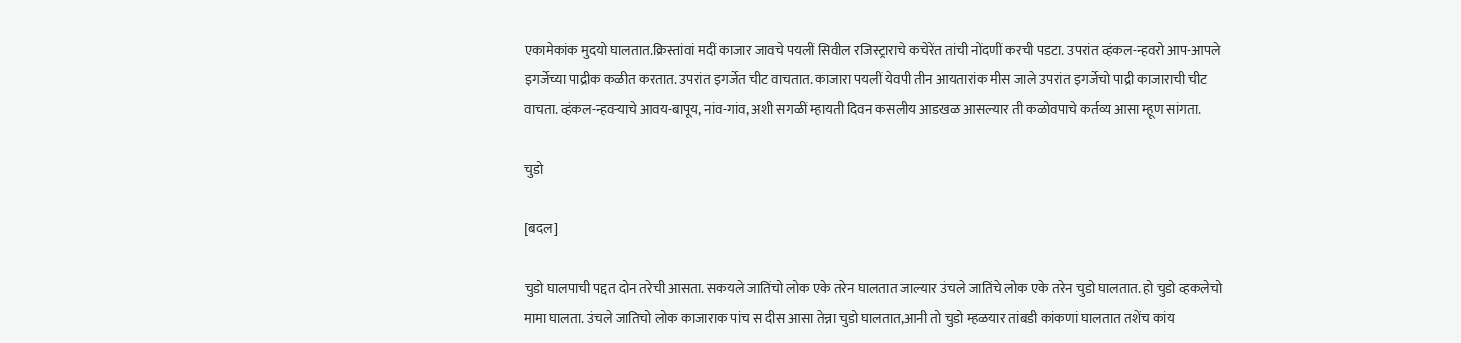एकामेकांक मुदयो घालतात.क्रिस्तांवां मदीं काजार जावचे पयलीं सिवील रजिस्ट्राराचे कचेरेंत तांची नोंदणीं करची पडटा. उपरांत व्हंकल-न्हवरो आप-आपले इगर्जेच्या पाद्रीक कळीत करतात. उपरांत इगर्जेत चीट वाचतात. काजारा पयलीं येवपी तीन आयतारांक मीस जाले उपरांत इगर्जेचो पाद्री काजाराची चीट वाचता. व्हंकल-न्हवऱ्याचे आवय-बापूय, नांव-गांव, अशी सगळीं म्हायती दिवन कसलीय आडखळ आसल्यार ती कळोवपाचे कर्तव्य आसा म्हूण सांगता.

चुडो

[बदल]

चुडो घालपाची पद्दत दोन तरेची आसता. सकयले जातिंचो लोक एके तरेन घालतात जाल्यार उंचले जातिंचे लोक एके तरेन चुडो घालतात. हो चुडो व्हकलेचो मामा घालता. उंचले जातिचो लोक काजाराक पांच स दीस आसा तेन्ना चुडो घालतात,आनी तो चुडो म्हळयार तांबडी कांकणां घालतात तशेंच कांय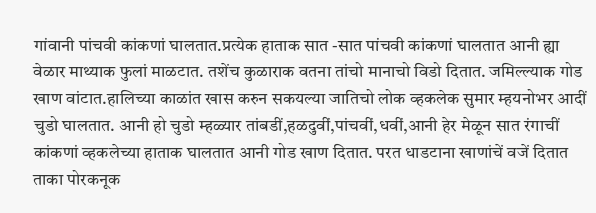गांवानी पांचवी कांकणां घालतात.प्रत्येक हाताक सात -सात पांचवी कांकणां घालतात आनी ह्या वेळार माथ्याक फुलां माळटात. तशेंच कुळाराक वतना तांचो मानाचो विडो दितात. जमिल्ल्याक गोड खाण वांटात.हालिच्या काळांत खास करुन सकयल्या जातिचो लोक व्हकलेक सुमार म्हयनोभर आदीं चुडो घालतात. आनी हो चुडो म्हळ्यार तांबडीं,हळदुवीं,पांचवीं,धवीं,आनी हेर मेळून सात रंगाचीं कांकणां व्हकलेच्या हाताक घालतात आनी गोड खाण दितात. परत धाडटाना खाणांचें वजें दितात ताका पोरकनूक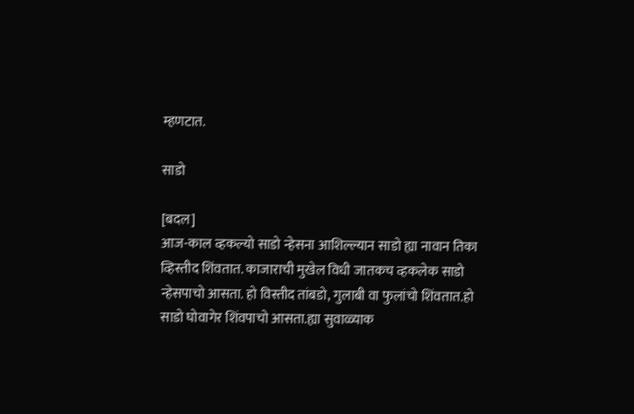म्हणटात.

साडो

[बदल]
आज-काल व्हकल्यो साडो न्हेसना आशिल्ल्यान साडो ह्या नावान तिका व्हिस्तीद शिंवतात. काजाराची मुखेल विधी जातकच व्हकलेक साडो न्हेसपाचो आसता. हो विस्तीद तांबडो, गुलाबी वा फुलांचो शिंवतात.हो साडो घोवागेर शिंवपाचो आसता.ह्या सुवाळ्याक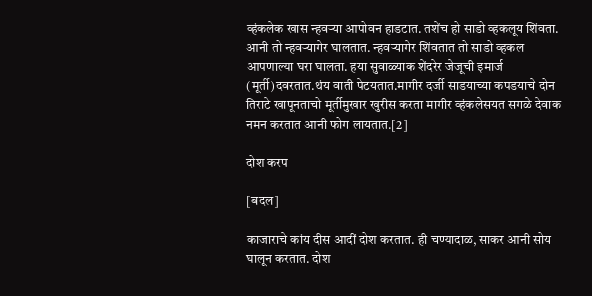व्हंकलेक खास न्हवऱ्या आपोवन हाडटात. तशेंच हो साडो व्हकलूय शिंवता. आनी तो न्हवऱ्यागेर घालतात. न्हवऱ्यागेर शिंवतात तो साडो व्हकल आपणाल्या घरा घालता. हया सुवाळ्याक शेंदरेर जेजूची इमार्ज (मूर्ती)दवरतात.थंय वाती पेटयतात.मागीर दर्जी साडयाच्या कपडयाचे दोन तिराटे खापूनताचो मूर्तीमुखार खुरीस करता मागीर व्हंकलेसयत सगळे देवाक नमन करतात आनी फोग लायतात.[2]

दोश करप

[बदल]

काजाराचे कांय दीस आदीं दोश करतात. ही चण्यादाळ, साकर आनी सोय घालून करतात. दोश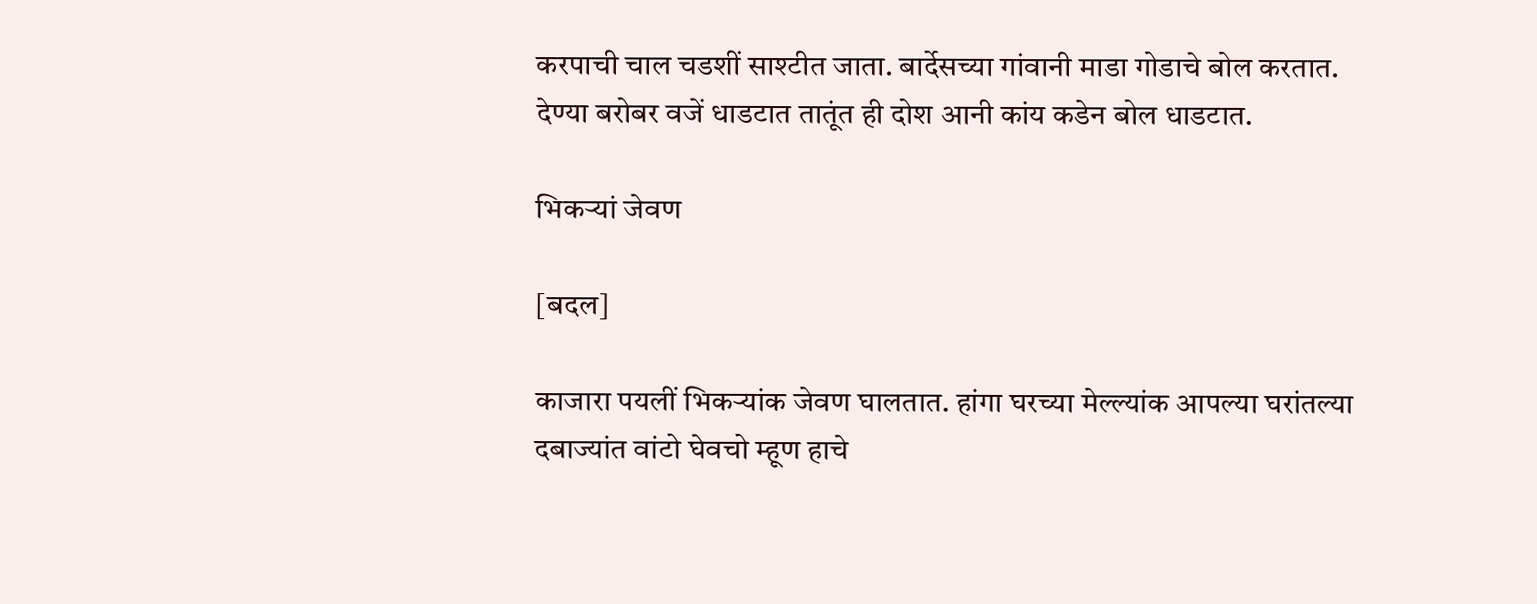करपाची चाल चडशीं साश्टीत जाता. बार्देसच्या गांवानी माडा गोडाचे बोल करतात. देण्या बरोबर वजें धाडटात तातूंत ही दोश आनी कांय कडेन बोल धाडटात.

भिकऱ्यां जेवण

[बदल]

काजारा पयलीं भिकऱ्यांक जेवण घालतात. हांगा घरच्या मेल्ल्यांक आपल्या घरांतल्या दबाज्यांत वांटो घेवचो म्हूण हाचे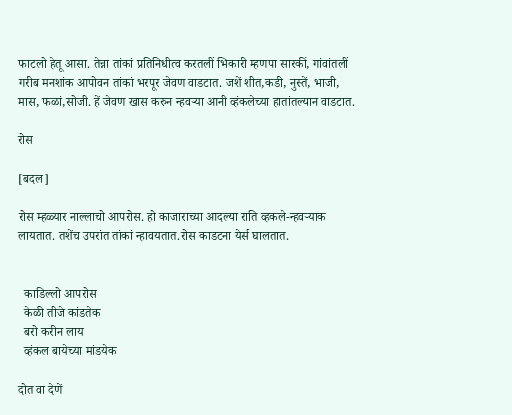फाटलो हेतू आसा. तेन्ना तांकां प्रतिनिधीत्व करतलीं भिकारी म्हणपा सारकीं, गांवांतलीं गरीब मनशांक आपोवन तांकां भरपूर जेवण वाडटात. जशें शीत,कडी, नुस्तें, भाजी, मास, फळां,सोजी. हें जेवण खास करुन न्हवऱ्या आनी व्हंकलेच्या हातांतल्यान वाडटात.

रोस

[बदल]

रोस म्हळ्यार नाल्लाचो आपरोस. हो काजाराच्या आदल्या राति व्हकले-न्हवऱ्याक लायतात. तशेंच उपरांत तांकां न्हावयतात.रोस काडटना येर्स घालतात.


  काडिल्लो आपरोस
  केळी तीजे कांडतेक
  बरो करीन लाय
  व्हंकल बायेच्या मांडयेक

दोत वा देणें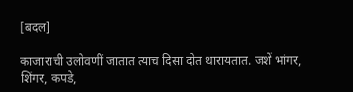[बदल]

काजाराची उलोवणीं जातात त्याच दिसा दोत थारायतात. जशें भांगर, शिंगर, कपडे,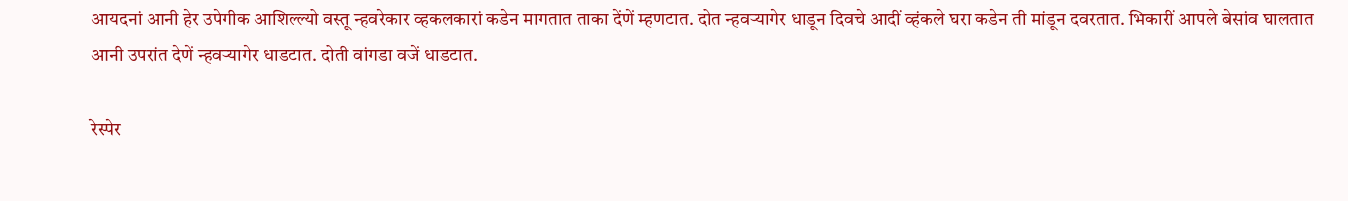आयदनां आनी हेर उपेगीक आशिल्ल्यो वस्तू न्हवरेकार व्हकलकारां कडेन मागतात ताका देंणें म्हणटात. दोत न्हवऱ्यागेर धाडून दिवचे आदीं व्हंकले घरा कडेन ती मांडून दवरतात. भिकारीं आपले बेसांव घालतात आनी उपरांत देणें न्हवऱ्यागेर धाडटात. दोती वांगडा वजें धाडटात.

रेस्पेर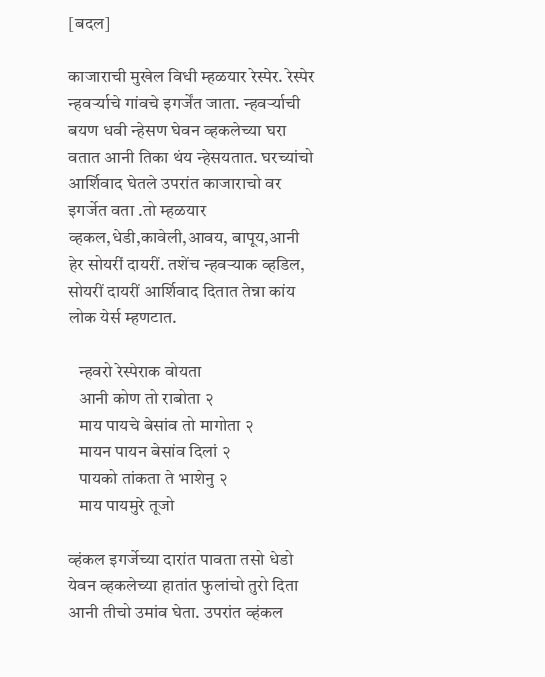[बदल]

काजाराची मुखेल विधी म्हळयार रेस्पेर. रेस्पेर न्हवर्ऱ्याचे गांवचे इगर्जेंत जाता. न्हवर्ऱ्याची बयण धवी न्हेसण घेवन व्हकलेच्या घरा वतात आनी तिका थंय न्हेसयतात. घरच्यांचो आर्शिवाद घेतले उपरांत काजाराचो वर इगर्जेत वता .तो म्हळयार व्हकल,धेडी,कावेली,आवय, बापूय,आनी हेर सोयरीं दायरीं. तशेंच न्हवऱ्याक व्हडिल, सोयरीं दायरीं आर्शिवाद दितात तेन्ना कांय लोक येर्स म्हणटात.

   न्हवरो रेस्पेराक वोयता
   आनी कोण तो राबोता २
   माय पायचे बेसांव तो मागोता २
   मायन पायन बेसांव दिलां २
   पायको तांकता ते भाशेनु २
   माय पायमुरे तूजो

व्हंकल इगर्जेच्या दारांत पावता तसो धेडो येवन व्हकलेच्या हातांत फुलांचो तुरो दिता आनी तीचो उमांव घेता. उपरांत व्हंकल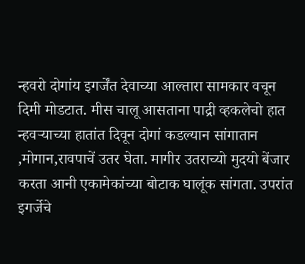न्हवरो दोगांय इगर्जेंत देवाच्या आल्तारा सामकार वचून दिमी मोडटात. मीस चालू आसताना पाद्री व्हकलेचो हात न्हवऱ्याच्या हातांत दिवून दोगां कडल्यान सांगातान ,मोगान,रावपाचें उतर घेता. मागीर उतराच्यो मुदयो बेंजार करता आनी एकामेकांच्या बोटाक घालूंक सांगता. उपरांत इगर्जेचे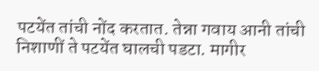पटयेंत तांची नोंद करतात. तेन्ना गवाय आनी तांची निशाणीं ते पटयेंत घालची पडटा. मागीर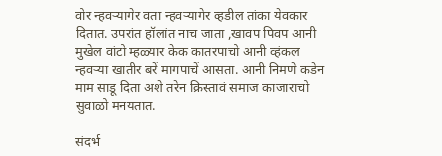वोर न्हवऱ्यागेर वता न्हवऱ्यागेर व्हडील तांका येवकार दितात. उपरांत हॉलांत नाच जाता ,खावप पिवप आनी मुखेल वांटो म्हळ्यार केक कातरपाचो आनी व्हंकल न्हवऱ्या खातीर बरें मागपाचें आसता. आनी निमणे कडेन माम साडू दिता अशे तरेन क्रिस्तावं समाज काजाराचो सुवाळो मनयतात.

संदर्भ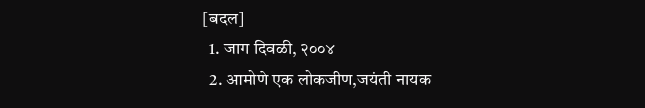[बदल]
  1. जाग दिवळी, २००४
  2. आमोणे एक लोकजीण,जयंती नायक